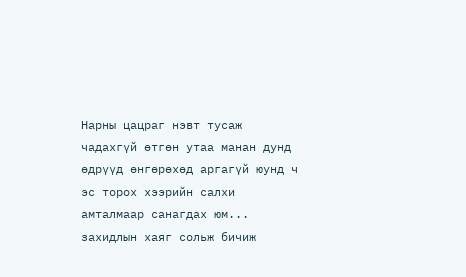Нарны цацраг нэвт тусаж чадахгүй өтгөн утаа манан дунд өдрүүд өнгөрөхөд аргагүй юунд ч эс торох хээрийн салхи амталмаар санагдах юм...
захидлын хаяг сольж бичиж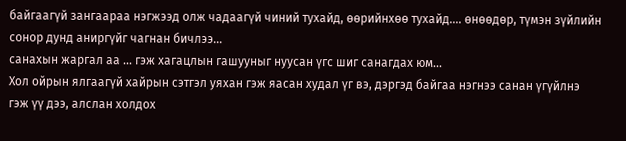байгаагүй зангаараа нэгжээд олж чадаагүй чиний тухайд, өөрийнхөө тухайд.... өнөөдөр, түмэн зүйлийн сонор дунд аниргүйг чагнан бичлээ...
санахын жаргал аа ... гэж хагацлын гашууныг нуусан үгс шиг санагдах юм...
Хол ойрын ялгаагүй хайрын сэтгэл уяхан гэж яасан худал үг вэ, дэргэд байгаа нэгнээ санан үгүйлнэ гэж үү дээ, алслан холдох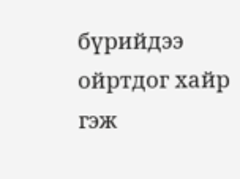бүрийдээ ойртдог хайр гэж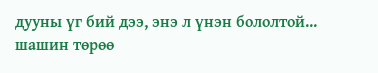дууны үг бий дээ, энэ л үнэн бололтой... шашин төрөө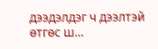дээдэлдэг ч дээлтэй өтгөс ш...